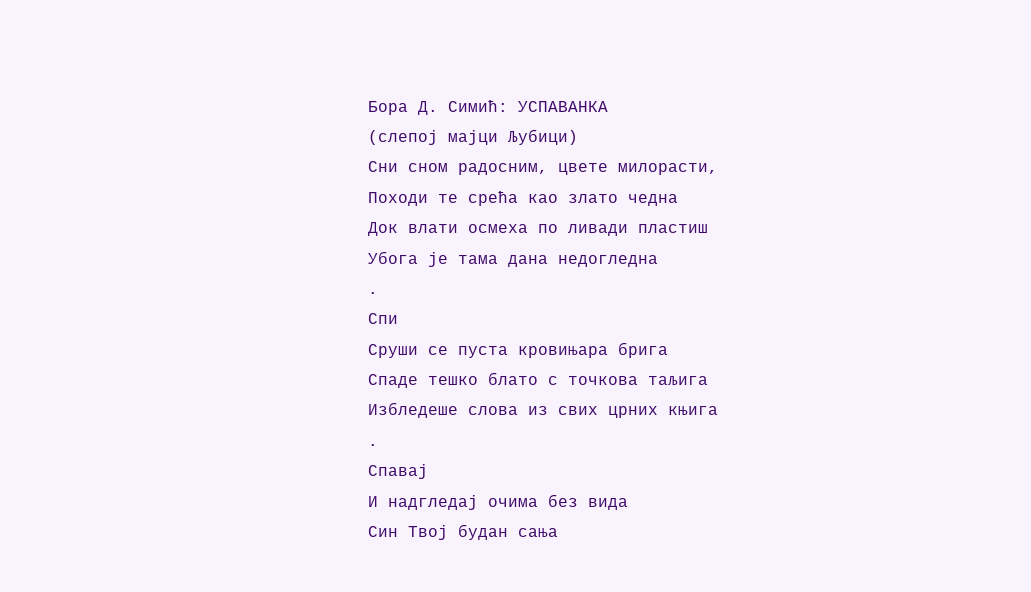Бора Д. Симић: УСПАВАНКА
(слепој мајци Љубици)
Сни сном радосним, цвете милорасти,
Походи те срећа као злато чедна
Док влати осмеха по ливади пластиш
Убога је тама дана недогледна
.
Спи
Сруши се пуста кровињара брига
Спаде тешко блато с точкова таљига
Избледеше слова из свих црних књига
.
Спавај
И надгледај очима без вида
Син Твој будан сања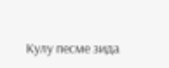Кулу песме зида